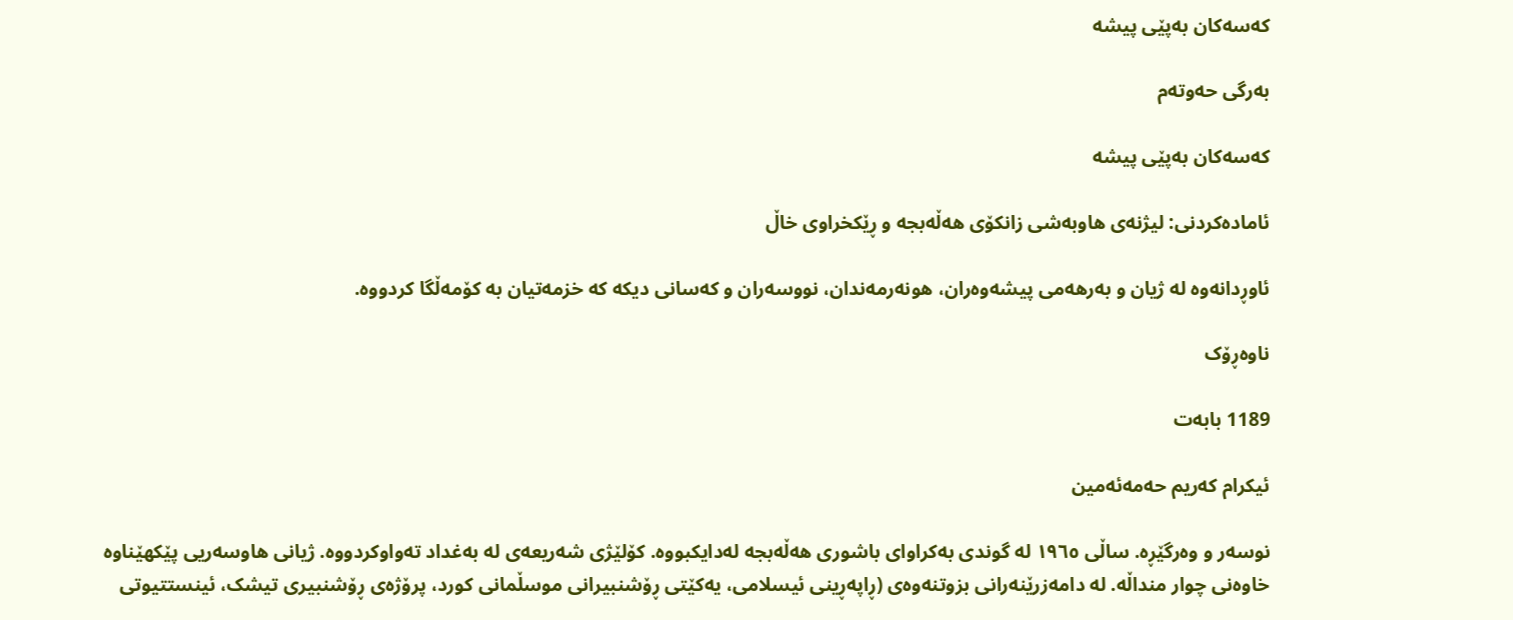کەسەکان بەپێی پیشە

بەرگی حەوتەم

کەسەکان بەپێی پیشە

ئامادەکردنی: لیژنه‌ی هاوبه‌شی زانكۆی هه‌ڵه‌بجه‌ و ڕێكخراوی خاڵ

ئاوڕدانەوە لە ژیان و بەرهەمی پیشەوەران، هونەرمەندان، نووسەران و کەسانی دیکە کە خزمەتیان بە کۆمەڵگا کردووە.

ناوەڕۆک

1189 بابەت

ئیکرام کەریم حەمەئەمین

نوسەر و وەرگێڕە. ساڵی ١٩٦٥ لە گوندی بەکراوای باشوری هەڵەبجە لەدایکبووە. کۆلێژی شەریعەی لە بەغداد تەواوکردووە. ژیانی هاوسەریی پێکهێناوە‌ خاوەنی چوار منداڵە. لە دامەزرێنەرانی بزوتنەوەی (ڕاپەڕینی ئیسلامی، یەکێتی ڕۆشنبیرانی موسڵمانی کورد، پرۆژەی ڕۆشنبیری تیشک، ئینستتیوتی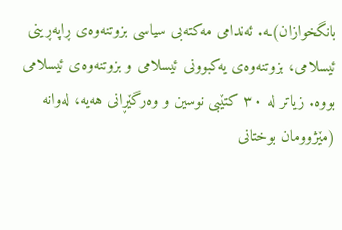بانگخوازان)ـە. ئەندامی مەکتەبی سیاسی بزوتنەوەی ڕاپەڕینی ئیسلامی، بزوتنەوەی یەکبوونی ئیسلامی و بزوتنەوەی ئیسلامی بووە. زیاتر له ٣٠ کتێبی نوسین و وەرگێڕانی هەیە‌، لەوانە (مێژوومان بوختانی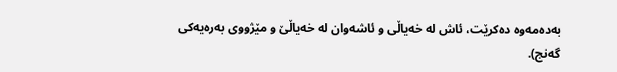بەدەمەوە دەکرێت، ئاش لە خەیاڵی و ئاشەوان لە خەیاڵێ و مێژووی بەرەیەکی گەنج).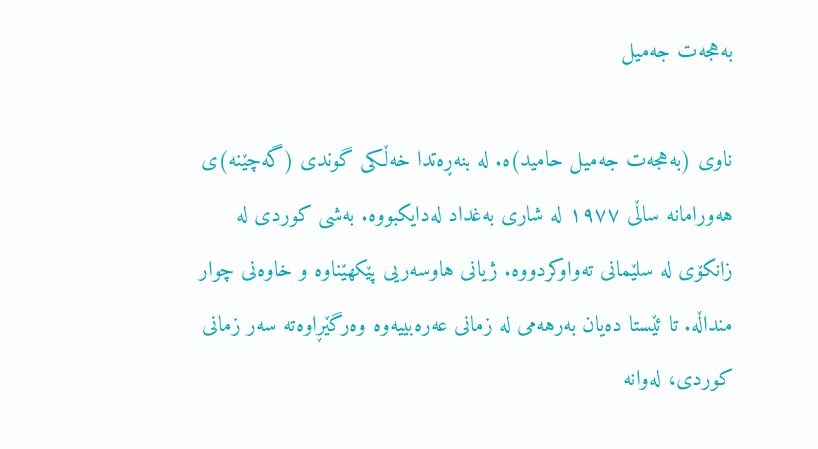بەهجەت جەمیل

ناوی (بەهجەت جەمیل حامید)ە. لە بنەڕەتدا خەڵکی گوندی (گەچێنە)ی هەورامانە ساڵی ١٩٧٧ لە شاری بەغداد لەدایکبووە. بەشی کوردی لە زانکۆی لە سلێمانی تەواوکردووە. ژیانی هاوسەریی پێکهێناوە‌ و خاوەنی چوار منداڵە. تا ئێستا دەیان بەرهەمی لە زمانی عەرەبییەوە وەرگێڕاوەتە سەر زمانی کوردی، لەوانە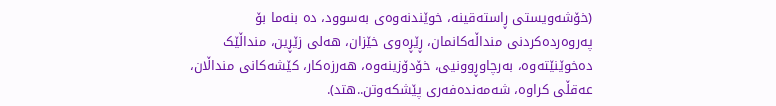(خۆشەویستی ڕاستەقینە، خوێندنەوەی بەسوود، دە بنەما بۆ پەروەردەکردنی منداڵەکانمان، ڕێڕەوی خێزان، هەلی زێڕین، منداڵێک دەخوێنێتەوە، بەرچاوڕوونیی، خۆدۆزینەوە، هەرزەکار، کێشەکانی منداڵان، عەقڵی کراوە، شەمەندەفەری پێشکەوتن..هتد).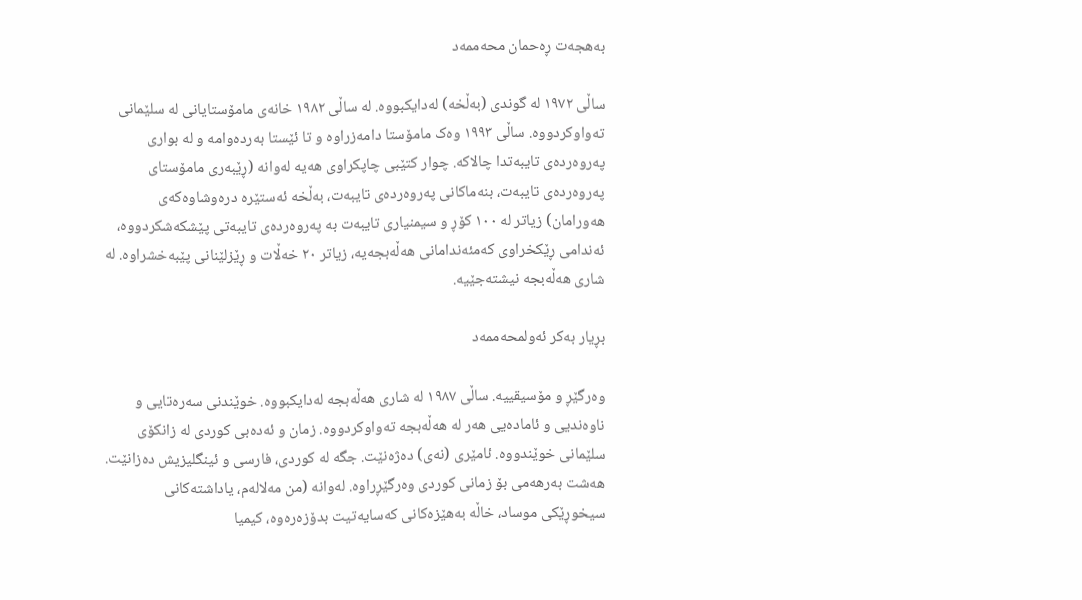بەهجەت ڕەحمان محەممەد

ساڵی ١٩٧٢ لە گوندی (بەڵخە) لەدایکبووە. لە ساڵی ١٩٨٢ خانەی مامۆستایانی لە سلێمانی تەواوکردووە. ساڵی ١٩٩٣ وەک مامۆستا دامەزراوە و تا ئێستا بەردەوامه و له ‌بواری پەروەردەی تایبەتدا چالاکە‌. چوار کتێبی چاپکراوی هەیە لەوانە (ڕێبەری مامۆستای پەروەردەی تایبەت، بنەماکانی پەروەردەی تایبەت، بەڵخە ئەستێرە درەوشاوەکەی هەورامان) زیاتر لە ١٠٠ کۆڕ و سیمنیاری تایبەت بە پەروەردەی تایبەتی پێشکەشکردووە، ئەندامی ڕێکخراوی کەمئەندامانی هەڵەبجەیە، زیاتر ٢٠ خەڵات و ڕێزلێنانی ‌پێبەخشراوە. لە شاری هەڵەبجە نیشتەجێیە.

بڕیار بەکر ئەولمحەممەد

وەرگێڕ و مۆسیقییە. ساڵی ١٩٨٧ لە شاری هەڵەبجە لەدایکبووە. خوێندنی سەرەتایی و ناوەندیی و ئامادەیی هەر لە هەڵەبجە تەواوکردووە. زمان و ئەدەبی کوردی لە زانکۆی سلێمانی خوێندووه. ئامێری (نەی) دەژەنێت. جگە لە کوردی، فارسی و ئینگلیزیش دەزانێت. هەشت بەرهەمی بۆ زمانی کوردی وەرگێڕراوە. لەوانە (من مەلالەم، یاداشتەکانی سیخوڕێکی موساد، خاڵە بەهێزەکانی کەسایەتیت بدۆزەرەوە، کیمیا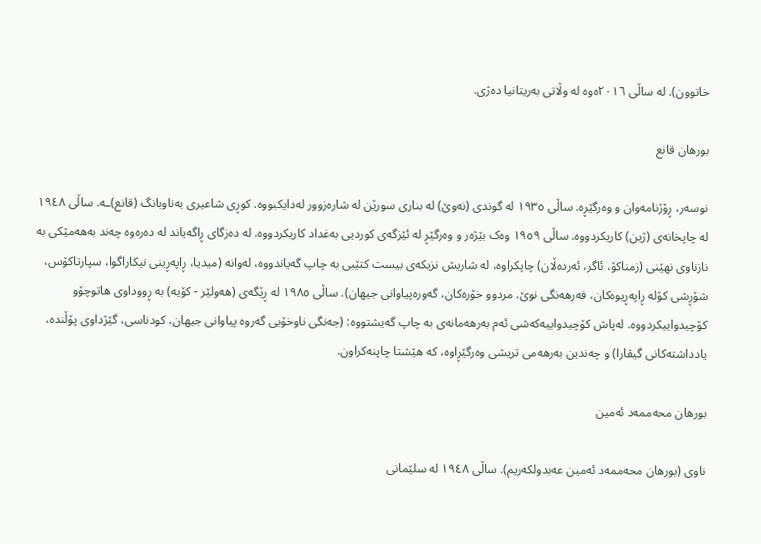خاتوون). لە ساڵی ٢٠١٦ەوە لە وڵاتی بەریتانیا دەژی.

بورھان قانع

نوسەر، ڕۆژنامەوان و وەرگێڕە. ساڵی ١٩٣٥ لە گوندی (نەوێ) لە بناری سورێن لە شارەزوور لەدایکبووە. کوڕی شاعیری بەناوبانگ (قانع)ـە. ساڵی ١٩٤٨ لە چاپخانەی (ژین) کاریکردووە. ساڵی ١٩٥٩ وەک بێژەر و وەرگێڕ لە ئێزگەی کوردیی بەغداد کاریکردووە. لە دەزگای ڕاگەیاند لە دەرەوە چەند بەهەمێکی بە نازناوی نهێنی (زمناکۆ، ئاگر، ئەردەڵان) چاپکراوە، لە شاریش نزیکەی بیست کتێبی بە چاپ گەیاندووه، لەوانە (میدیا، ڕاپەڕینی نیکاراگوا، سپارتاکۆس، شۆڕشی کۆلە ڕاپەڕیوەکان، فەرھەنگی نوێ. مردوو خۆرەکان، گەورەپیاوانی جیهان). ساڵی ١٩٨٥ لە ڕێگەی (ھەولێر - کۆیە) بە ڕووداوی ھاتوچۆو کۆچیدواییکردووە. لەپاش کۆچیدواییەکەشی ئەم بەرهەمانەی بە چاپ گەیشتووە: (جەنگی ناوخۆیی گەروە پیاوانی جیهان، کودناسی، گێژداوی پۆڵندە، یادداشتەکانی گیڤارا) و چەندین بەرهەمی تریشی وەرگێڕاوه،‌ کە هێشتا چاپنەکراون.

بورهان محەممەد ئەمین

ناوی (بورهان محەممەد ئەمین عەبدولکەریم). ساڵی ١٩٤٨ لە سلێمانی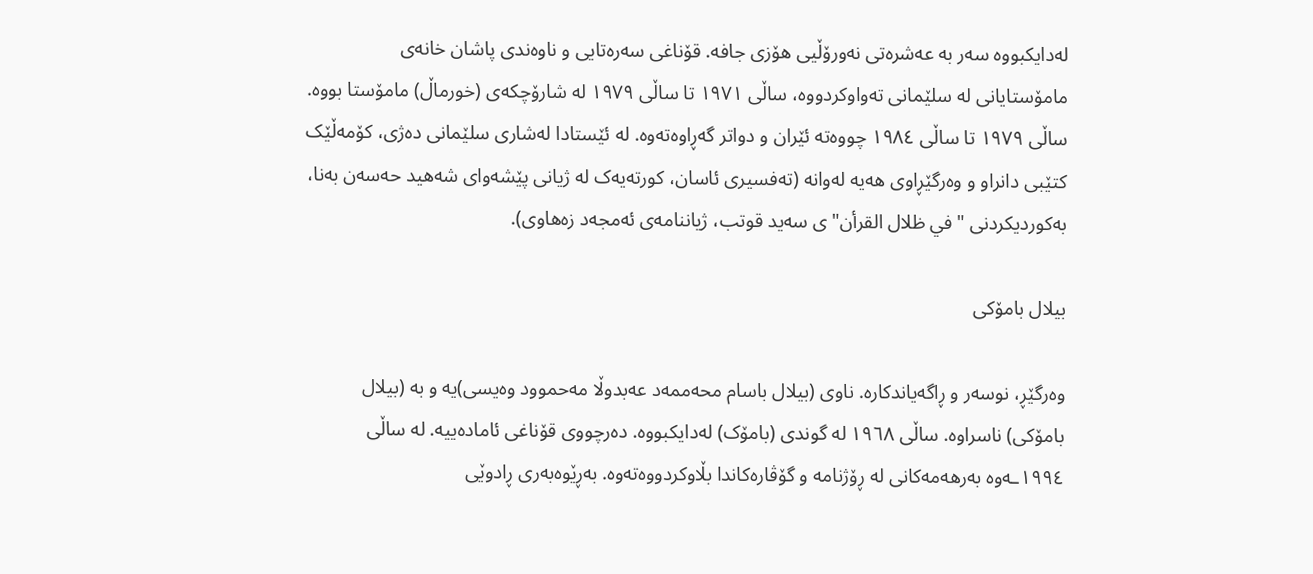لەدایکبووە سەر بە عەشرەتی نەورۆڵیی هۆزی جافە. قۆناغی سەرەتایی و ناوەندی پاشان خانەی مامۆستایانی لە سلێمانی تەواوکردووە، ساڵی ١٩٧١ تا ساڵی ١٩٧٩ لە شارۆچکەی (خورماڵ) مامۆستا بووە. ساڵی ١٩٧٩ تا ساڵی ١٩٨٤ چووەتە ئێران و دواتر گەڕاوەتەوە. لە ئێستادا لەشاری سلێمانی دەژی، کۆمەڵێک کتێبی دانراو و وەرگێڕاوی هەیە لەوانە (تەفسیری ئاسان، کورتەیەک لە ژیانی پێشەوای شەهید حەسەن بەنا، بەکوردیکردنی "في ظلال القرأن"ی سەید قوتب، ژیاننامەی ئەمجەد زەهاوی).

بیلال بامۆکی

وەرگێڕ، نوسەر و ڕاگەیاندکارە. ناوی (بیلال باسام محەممەد عەبدوڵا مەحموود وەيسى)یە و بە (بیلال بامۆکى) ناسراوە. ساڵی ١٩٦٨ لە گوندی (بامۆک) لەدایکبووە. دەرچووى قۆناغی ئامادەییە. لە ساڵی ١٩٩٤ـەوە بەرهەمەکانی لە ڕۆژنامە و گۆڤارەکاندا بڵاوکردووەتەوە. بەڕێوەبەری ڕادوێی‌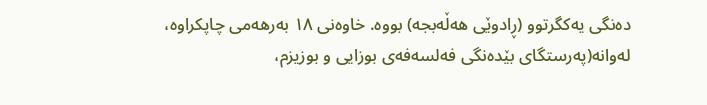دەنگى يەکگرتوو (ڕادوێى هەڵەبجه) بووە. خاوەنی ١٨ بەرهەمی چاپکراوە، لەوانە(پەرستگاى بێدەنگى فەلسەفەى بوزايی و بوزيزم،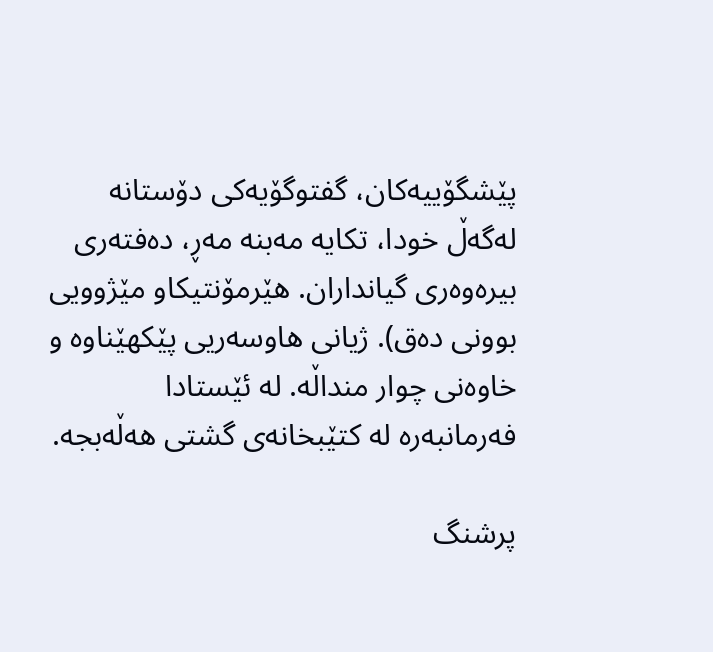پێشگۆييەکان، گفتوگۆيەکى دۆستانە لەگەڵ خودا، تکايە مەبنە مەڕ، دەفتەرى بيرەوەرى گيانداران. هێرمۆنتيکاو مێژوويى بوونى دەق). ژیانی هاوسەریی پێکهێناوە‌ و خاوەنی چوار منداڵە. لە ئێستادا فەرمانبەرە لە کتێبخانەى گشتى هەڵەبجه.

پرشنگ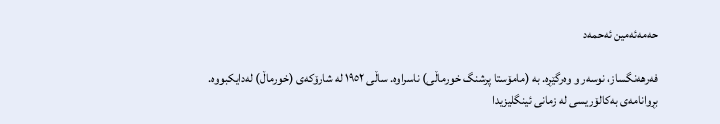حەمەئەمین ئەحمەد

فەرهەنگساز، نوسەر و وەرگێڕە. بە (مامۆستا پرشنگ خورماڵی) ناسراوە. ساڵی ١٩٥٢ له ‌شارۆکەی (خورماڵ) لەدایکبووه. بڕوانامەی بەکالۆریسی لە زمانی ئینگلیزیدا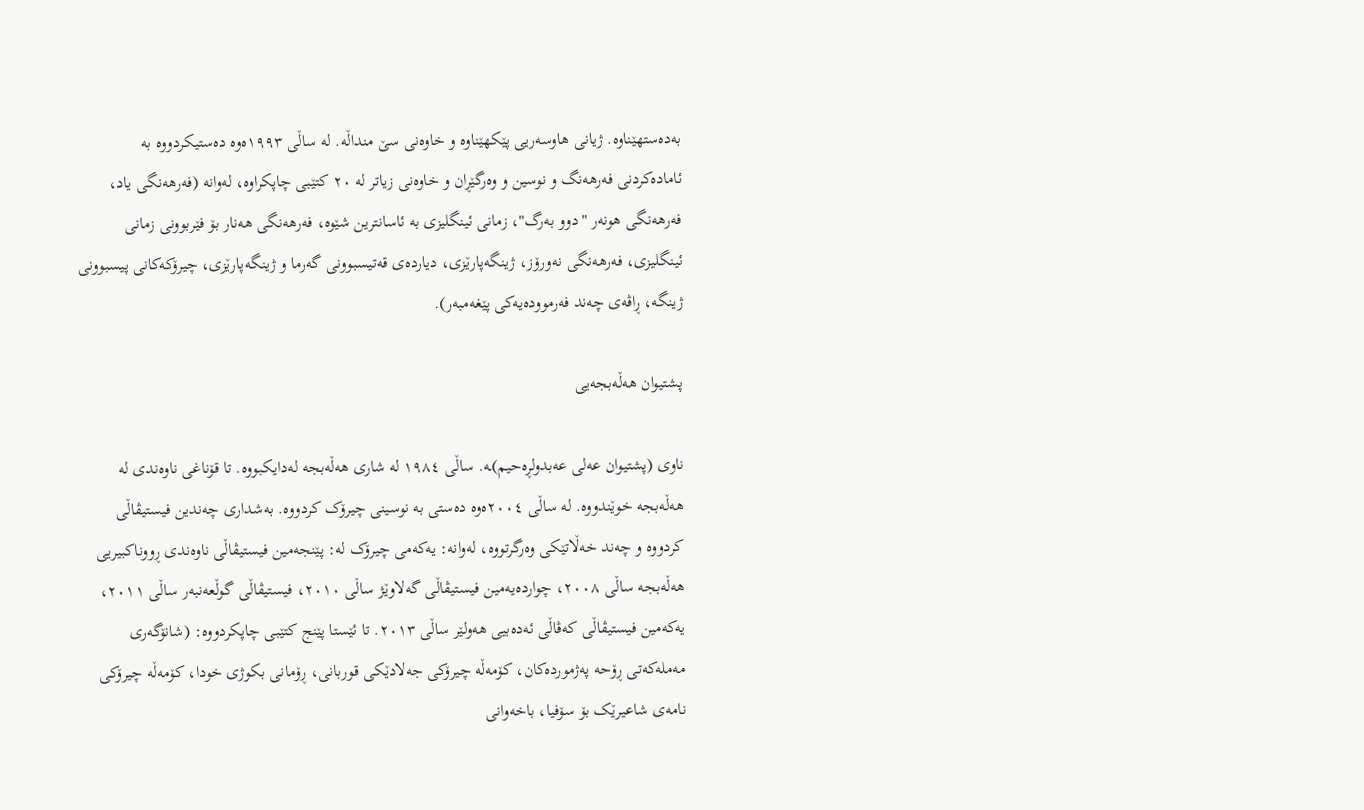بەدەستهێناوە. ژیانی هاوسەریی پێکهێناوە‌ و خاوەنی سێ منداڵە. له ‌ساڵی ١٩٩٣ەوە دەستیکردووە بە ئامادەکردنی فەرهەنگ و نوسین و وەرگێڕان و خاوەنی زیاتر لە ٢٠ کتێبی چاپکراوە، لەوانە (فەرهەنگی یاد، فەرهەنگی هونەر "دوو بەرگ"، زمانی ئینگلیزی بە ئاسانترین شێوە، فەرهەنگی هەنار بۆ فێربوونی زمانی ئینگلیزی، فەرهەنگی نەورۆز، ژینگەپارێزی، دیاردەی قەتیسبوونی گەرما و ژینگەپارێزی، چیرۆکەکانی پیسبوونی ژینگە، ڕاڤەی چەند فەرموودەیەکی پێغەمبەر).

پشتیوان هەڵەبجەیی

ناوی (پشتیوان عەلی عەبدولڕەحیم)ـە. ساڵی ١٩٨٤ لە شاری هەڵەبجە لەدایکبووە. تا قۆناغی ناوەندی لە هەڵەبجە خوێندووە. لە ساڵی ٢٠٠٤ەوە دەستی بە نوسینی چیرۆک کردووە. بەشداری چەندین فیستیڤاڵی کردووە و چەند خەڵاتێکی وەرگرتووە، لەوانە: یەکەمی چیرۆک لە: پێنجەمین فیستیڤاڵی ناوەندی ڕووناکبیریی هەڵەبجە ساڵی ٢٠٠٨، چواردەیەمین فیستیڤاڵی گەلاوێژ ساڵی ٢٠١٠، فیستیڤاڵی گوڵعەنبەر ساڵی ٢٠١١، یەکەمین فیستیڤاڵی کەڤاڵی ئەدەبیی هەولێر ساڵی ٢٠١٣. تا ئێستا پێنج کتێبی چاپکردووە: (شانۆگەری مەملەکەتی ڕۆحە پەژموردەکان، کۆمەڵە چیرۆکی جەلادێکی قوربانی، ڕۆمانی بکوژی خودا، کۆمەڵە چیرۆکی نامەی شاعیرێک بۆ سۆفیا، باخەوانی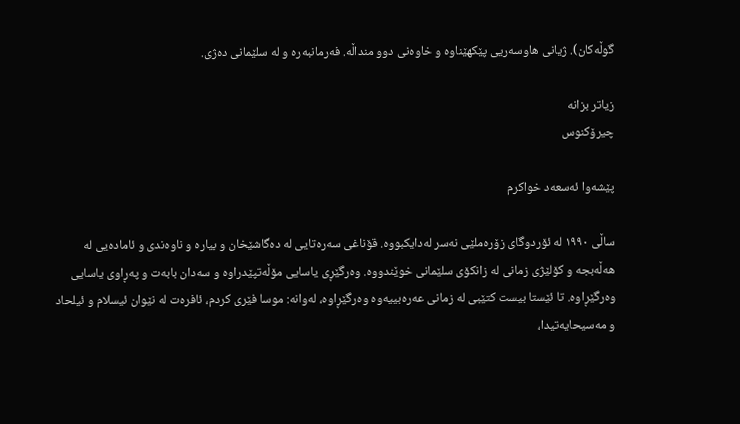گوڵەکان). ژیانی هاوسەریی پێکهێناوە‌ و خاوەنی دوو منداڵە. فەرمانبەرە و لە سلێمانی دەژی.

زیاتر بزانە
چیرۆکنوس

پێشەوا ئەسعەد خواکرم

ساڵی ١٩٩٠ لە ئۆردوگای زۆرەملێی نەسر لەدایکبووە. قۆناغی سەرەتایی لە دەگاشێخان و بیارە و ناوەندی و ئامادەیی لە هەڵەبجە و کۆلێژی زمانی لە زانکۆی سلێمانی خوێندووە. وەرگێڕی یاسایی مۆڵەتپێدراوە و سەدان بابەت و پەڕاوی یاسایی وەرگێڕاوە. تا ئێستا بیست کتێبی لە زمانی عەرەبییەوە وەرگێڕاوە، لەوانە: موسا فێری کردم، ئافرەت لە نێوان ئیسلام و ئیلحاد و مەسیحایەتیدا،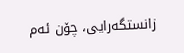زانستگەرایی، چۆن ئەم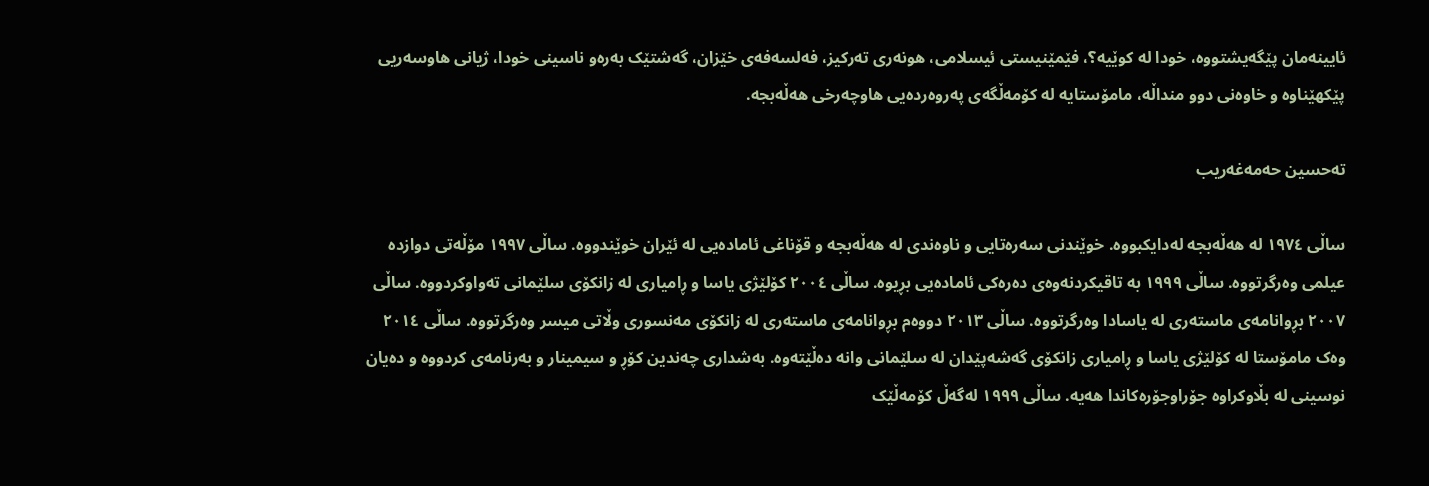ئایینەمان پێگەیشتووە، خودا لە کوێیە؟، فێمێنیستی ئیسلامی، هونەری تەرکیز، فەلسەفەی خێزان، گەشتێک بەرەو ناسینی خودا، ژیانی هاوسەریی پێکهێناوە‌ و خاوەنی دوو منداڵە، مامۆستایە لە کۆمەڵگەی پەروەردەیی هاوچەرخی هەڵەبجە.

تەحسین حەمەغەریب

ساڵی ١٩٧٤ لە هەڵەبجە لەدایکبووە. خوێندنی سەرەتایی و ناوەندی لە هەڵەبجە و قۆناغی ئامادەیی لە ئێران خوێندووە. ساڵی ١٩٩٧ مۆڵەتی دوازدە عیلمی وەرگرتووە. ساڵی ١٩٩٩ بە تاقیکردنەوەی دەرەکی ئامادەیی بڕیوە. ساڵی ٢٠٠٤ کۆلێژی یاسا و ڕامیاری لە زانکۆی سلێمانی تەواوکردووە. ساڵی ٢٠٠٧ بڕوانامەی ماستەری لە یاسادا وەرگرتووە. ساڵی ٢٠١٣ دووەم بڕوانامەی ماستەری‌ لە زانکۆی مەنسوری وڵاتی میسر وەرگرتووە. ساڵی ٢٠١٤ وەک مامۆستا لە کۆلێژی یاسا و ڕامیاری زانکۆی گەشەپێدان لە سلێمانی وانە دەڵێتەوە. بەشداری چەندین کۆڕ و سیمینار و بەرنامەی کردووە و دەیان نوسینی لە بڵاوکراوە جۆرا‌وجۆرەکاندا هەیە. ساڵی ١٩٩٩ لەگەڵ کۆمەڵێک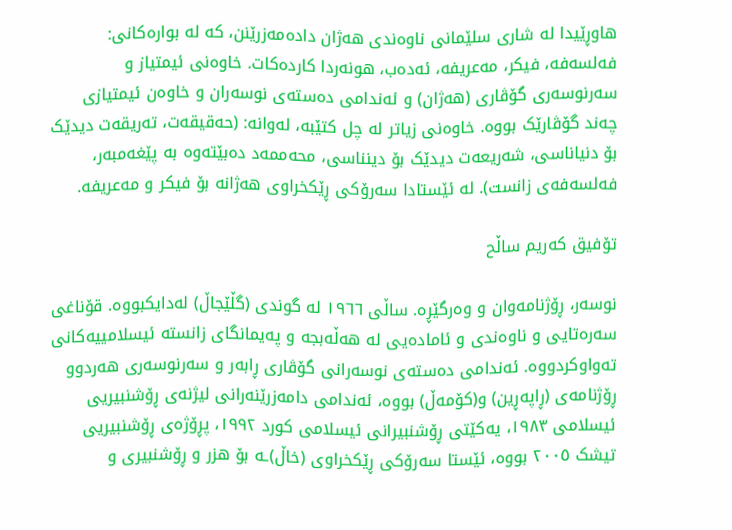هاوڕێیدا لە شاری سلێمانی ناوەندی هەژان دادەمەزرێنن، کە لە بوارەکانی: فەلسەفە، فیکر، مەعریفە، ئەدەب، هونەردا کاردەکات. خاوەنی ئیمتیاز و سەرنوسەری گۆڤاری (هەژان) و ئەندامی دەستەی نوسەران و خاوەن ئیمتیازی چەند گۆڤارێک بووە. خاوەنی زیاتر لە چل کتێبە، لەوانە: (حەقیقەت، تەریقەت دیدێک بۆ دنیاناسی، شەریعەت دیدێک بۆ دینناسی، محەممەد دەبێتەوە بە پێغەمبەر، فەلسەفەی زانست). لە ئێستادا سەرۆکی ڕێکخراوی هەژانە بۆ فیکر و مەعریفە.

تۆفیق کەریم ساڵح

نوسەر، ڕۆژنامەوان و وەرگێڕە. ساڵی ١٩٦٦ لە گوندی (گڵێجاڵ) لەدایکبووە. قۆناغی سەرەتایی و ناوەندی و ئامادەیی لە هەڵەبجە و پەیمانگای زانستە ئیسلامییەکانی تەواوکردووە. ئەندامی دەستەی نوسەرانی گۆڤاری ڕابەر و سەرنوسەری هەردوو ڕۆژنامەی (ڕاپەڕین) و(کۆمەڵ) بووە، ئەندامی دامەزرێنەرانی لیژنەی ڕۆشنبیریی ئیسلامی ١٩٨٣، یەکێتی ڕۆشنبیرانی ئیسلامی کورد ١٩٩٢، پڕۆژەی ڕۆشنبیریی تیشک ٢٠٠٥ بووە، ئێستا سەرۆکی ڕێکخراوی (خاڵ)ـە بۆ هزر و ڕۆشنبیری و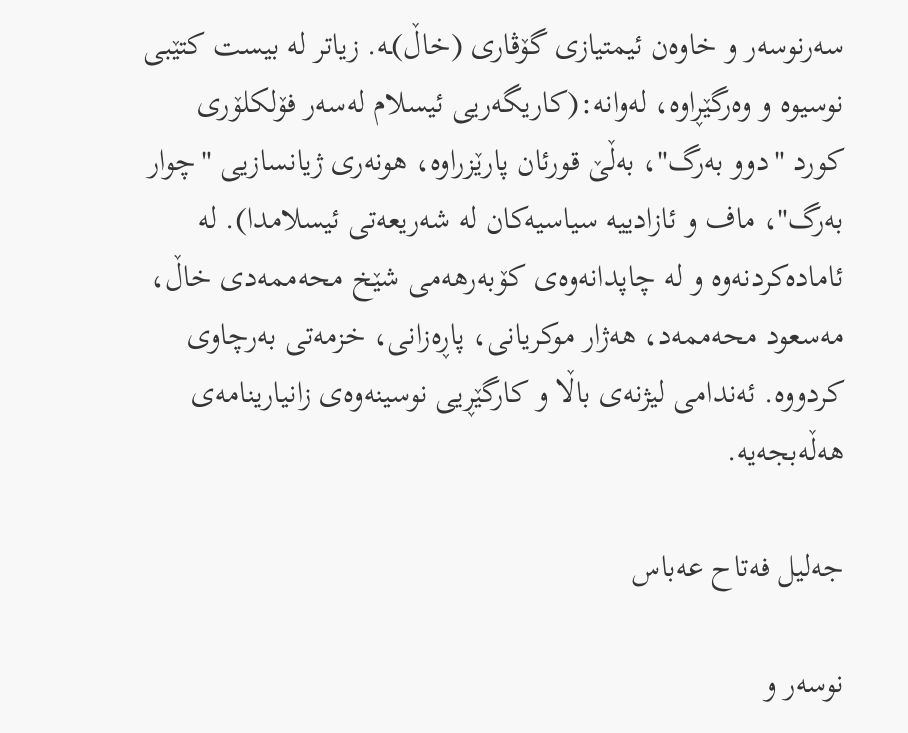سەرنوسەر و خاوەن ئیمتیازی گۆڤاری (خاڵ)ـە. زیاتر لە بیست کتێبی نوسیوە و وەرگێڕاوە، لەوانە:(کاریگەریی ئیسلام لەسەر فۆلکلۆری کورد "دوو بەرگ"، بەڵێ قورئان پارێزراوە، هونەری ژیانسازیی "چوار بەرگ"، ماف و ئازادییە سیاسیەکان لە شەریعەتی ئیسلامدا). لە ئامادەکردنەوە و لە چاپدانەوەی کۆبەرهەمی شێخ محەممەدی خاڵ، مەسعود محەممەد، هەژار موکریانی، پاڕەزانی، خزمەتی بەرچاوی کردووە. ئەندامی لیژنەی باڵا و کارگێڕیی نوسینەوەی زانیارینامەی هەڵەبجەیە.

جەلیل فەتاح عەباس

نوسەر و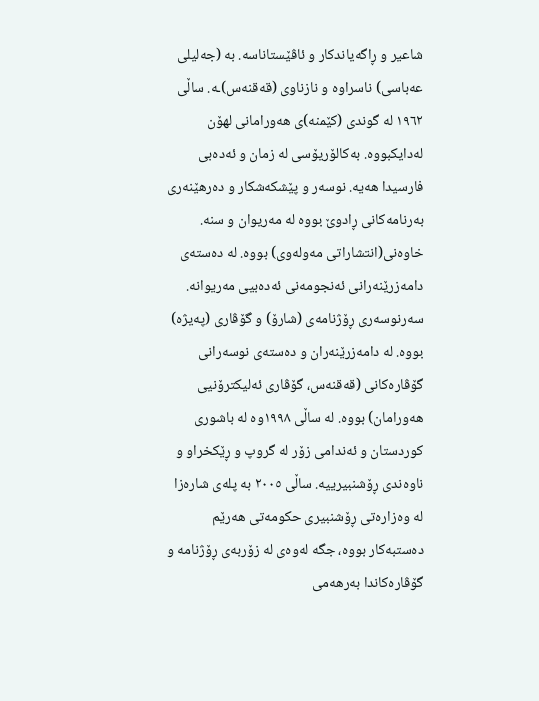شاعير و ڕاگەیاندکار و ئاڤێستاناسە. بە (جەلیلی عەباسی) ناسراوە و نازناوی (قەقنەس)ـە. ساڵی ١٩٦٢ لە گوندی (کێمنە)ی هەورامانی لهۆن لەدایکبووە. بەکالۆریۆسی لە زمان و ئەدەبی فارسیدا هەیە. نوسە‌ر و پێشکە‌شکار و دە‌رهێنە‌ری بە‌رنامە‌کانی ڕادوێ بووە لە مە‌ریوان و سنە. خاوە‌نی(انتشاراتی مە‌ولە‌وی) بووە‌‌. لە دەستەی دامەزرێنەرانی ئەنجومەنی ئەدەبیی مەریوانە. سە‌رنوسە‌ری ڕۆژنامەی (شارۆ) و گۆڤاری (پە‌یژە) بووە. لە دامەزرێنەران و دە‌ستە‌ی نوسە‌رانی گۆڤارەکانی (قە‌قنە‌س، گۆڤاری ئە‌لیکترۆنیی هەورامان) بووە. لە ساڵی ١٩٩٨وە لە باشوری کوردستان و ئەندامی زۆر لە گروپ و ڕێکخراو و ناوەندی ڕۆشنبیرییە. ساڵی ٢٠٠٥ بە پلەی شارەزا لە وەزارەتی ڕۆشنبیری حکومەتی هەرێم دەستبەکار بووە، جگە لەوەی لە زۆربەی ڕۆژنامە و گۆڤارەکاندا بەرهەمی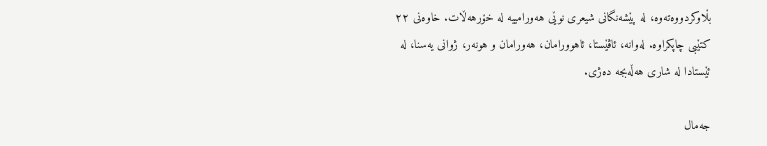بڵاوکردووەتەوە، لە پێشەنگانی شیعری نوێی هەورامییە لە خۆرهەڵات. خاوەنی ٢٢ کتێبی چاپکراوە. لەوانە، ئاڤێستا، ئاهوورامان، هەورامان و هونەر، ژوانی یەسنا، لە ئێستادا لە شاری هەڵەبجە دەژی.

جەمال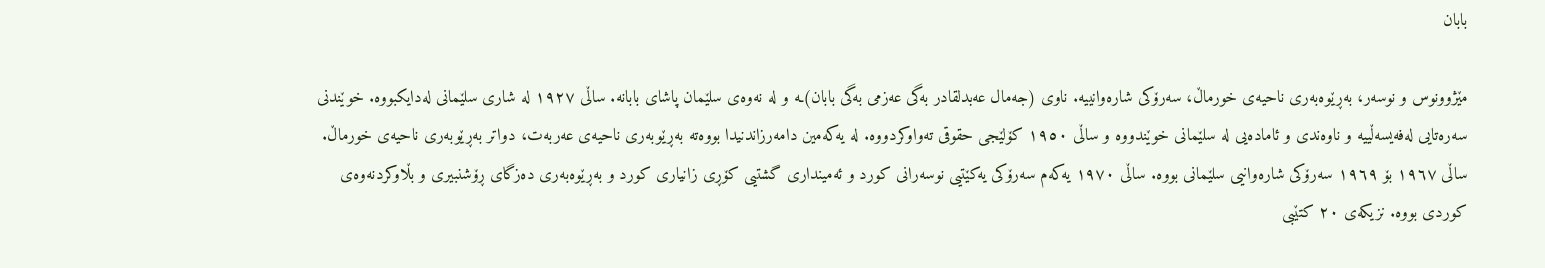بابان

مێژوونوس و نوسەر، بەڕێوەبەری ناحیەی خورماڵ، سەرۆکی شارەوانییە. ناوی (جەمال عەبدلقادر بەگی عەزمی بەگی بابان)ـە و لە نەوەی سلێمان پاشای بابانە. ساڵی ١٩٢٧ لە شاری سلێمانی لەدایکبووە. خوێندنی سەرەتایی لەفەیسەڵییە و ناوەندی و ئامادەیی لە سلێمانی خوێندووە و ساڵی ١٩٥٠ کۆلێجی حقوقی تەواوکردووە. لە یەکەمین دامەرزاندنیدا بووەتە بەڕێوبەری ناحیەی عەربەت، دواتر بەڕێوبەری ناحیەی خورماڵ. ساڵی ١٩٦٧ بۆ ١٩٦٩ سەرۆکی شارەوانیی سلێمانی بووە. ساڵی ١٩٧٠ یەکەم سەرۆکی یەکێتیی نوسەرانی کورد و ئەمینداری گشتیی کۆڕی زانیاری کورد و بەڕێوەبەری دەزگای ڕۆشنبیری و بڵاوکردنەوەی کوردی بووە. نزیکەی ٢٠ کتێبی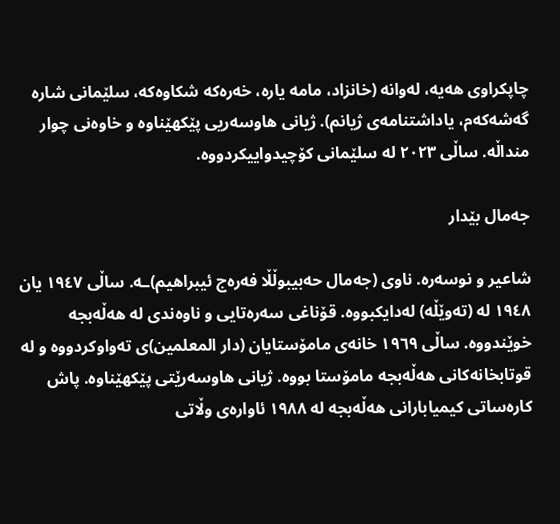چاپکراوی هەیە، لەوانە (خانزاد، مامە یارە، خەرەکە شکاوەکە، سلێمانی شارە گەشەکەم، یاداشتنامەی ژیانم). ژیانی هاوسەریی پێکهێناوە‌ و خاوەنی چوار منداڵە. ساڵی ٢٠٢٣ لە سلێمانی کۆچیدواییکردووە.

جەمال بێدار

شاعير و نوسەره. ناوی (جەمال حەبیبوڵڵا فەرەج ئیبراھیم)ـە. ساڵی ١٩٤٧ یان ١٩٤٨ لە (تەوێڵە) لەدایکبووە. قۆناغی سەرەتایی و ناوەندی لە ھەڵەبجە خوێندووە. ساڵی ١٩٦٩ خانەی مامۆستایان (دار المعلمین)ی تەواوکردووە و لە قوتابخانەکانی ھەڵەبجە مامۆستا بووە. ژیانی ھاوسەرێتی پێکھێناوە. پاش کارەساتی کیمیابارانی ھەڵەبجە لە ١٩٨٨ ئاوارەی وڵاتی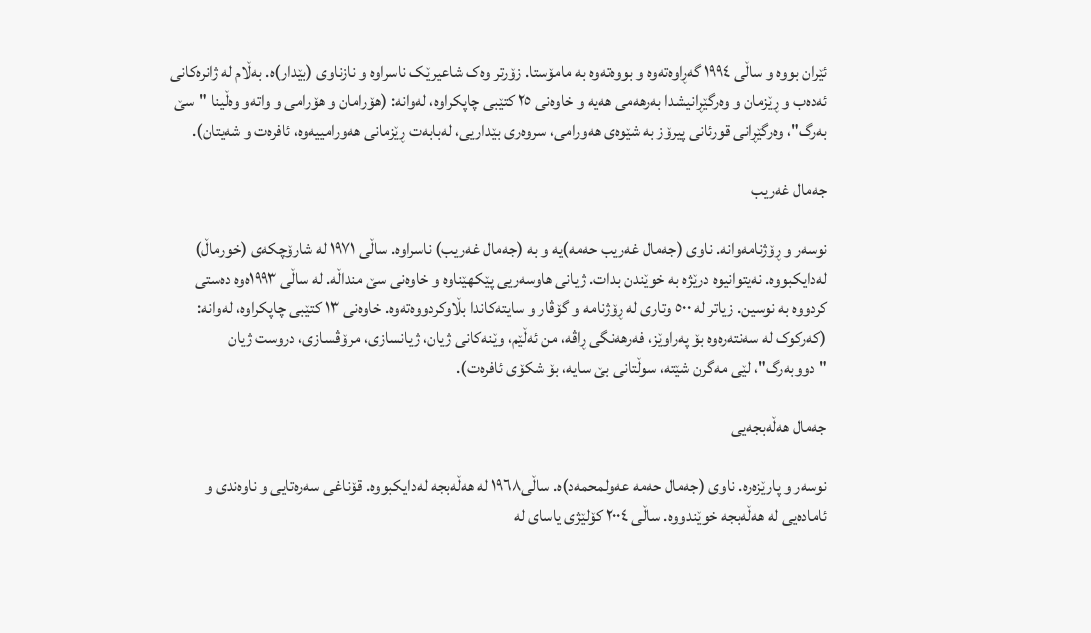ئێران بووە و ساڵی ١٩٩٤ گەڕاوەتەوە و بووەتەوە بە مامۆستا. زۆرتر وەک شاعیرێک ناسراوە و نازناوی (بێدار)ە. بەڵام لە ژانرەکانی ئەدەب و ڕێزمان و وەرگێڕانیشدا بەرھەمی ھەیە و خاوەنی ٢٥ کتێبی چاپکراوە، لەوانه: (ھۆرامان و ھۆرامی و واتەو وەڵینا "سێ بەرگ"، وەرگێڕانی قورئانی پیرۆز بە شێوەی ھەورامی، سروەری بێداریی، لەبابەت ڕێزمانی ھەورامییەوە، ئافرەت و شەیتان).

جەمال غەریب

نوسەر و ڕۆژنامەوانە. ناوی (جەمال غەریب حەمە)یە و بە (جەمال غەریب) ناسراوە. ساڵی ١٩٧١ لە شارۆچکەی (خورماڵ) لەدایکبووە. نەیتوانیوە درێژە بە خوێندن بدات. ژیانی هاوسەریی پێکهێناوە و خاوەنی سێ منداڵە. لە ساڵی ١٩٩٣ەوە دەستی کردووە بە نوسین. زیاتر لە ٥٠٠ وتاری لە ڕۆژنامە و گۆڤار و سایتەکاندا بڵاوکردووەتەوە. خاوەنی ١٣ کتێبی چاپکراوه،‌ لەوانه: (کەرکوک لە سەنتەرەوە بۆ پەراوێز، فەرهەنگی ڕاڤە، من ئەڵێم، وێنەکانی ژیان، ژیانسازی، مرۆڤسازی، دروست ژیان "دووبەرگ"، لێی مەگرن شێتە، سوڵتانی بێ سایە، بۆ شکۆی ئافرەت).

جەمال ‌هەڵەبجەیی

نوسەر و پارێزەرە. ناوی (جەمال حەمە عەولمحمەد)ە. ساڵی١٩٦٨ لە هەڵەبجە لەدایکبووه. قۆناغی سەرەتایی و ناوەندی و ئامادەیی لە هەڵەبجە خوێندووە. ساڵی ٢٠٠٤ کۆلێژی یاسای لە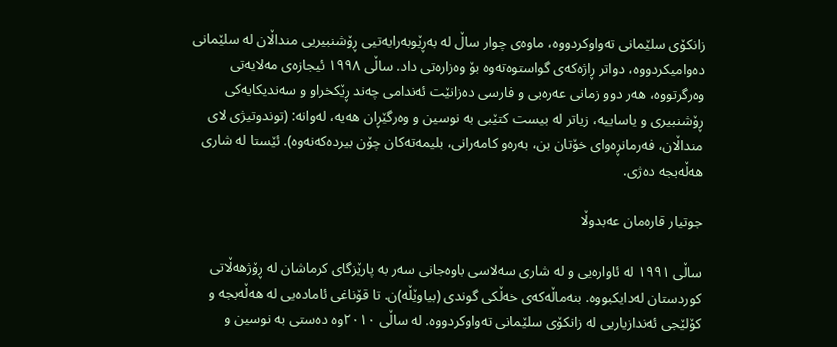زانکۆی سلێمانی تەواوکردووە، ماوەی چوار ساڵ لە بەڕێوبەرایەتیی ڕۆشنبیریی منداڵان لە سلێمانی دەوامیکردووە، دواتر ڕاژەکەی گواستوەتەوە بۆ وەزارەتی داد. ساڵی ١٩٩٨ ئیجازەی مەلایەتی وەرگرتووە، هەر دوو زمانی عەرەبی و فارسی دەزانێت ئەندامی چەند ڕێکخراو و سەندیکایەکی ڕۆشنبیری و یاساییە، زیاتر لە بیست کتێبی بە نوسین و وەرگێڕان هەیە، لەوانە: (توندوتیژی لای منداڵان، فەرمانڕەوای خۆتان بن، بەرەو کامەرانی، بلیمەتەکان چۆن بیردەکەنەوە). ئێستا لە شاری هەڵەبجە دەژی.

جوتیار قارەمان عەبدوڵا

ساڵی ١٩٩١ لە ئاوارەیی و لە شاری سەلاسی باوەجانی سەر بە پارێزگای کرماشان لە ڕۆژهەڵاتی کوردستان لەدایکبووە. بنەماڵەکەی خەڵکی گوندی (بیاوێڵە)ن. تا قۆناغی ئامادەیی لە هەڵەبجە و کۆلێجی ئەندازیاریی لە زانکۆی سلێمانی تەواوکردووە. لە ساڵی ٢٠١٠وە دەستی بە نوسین و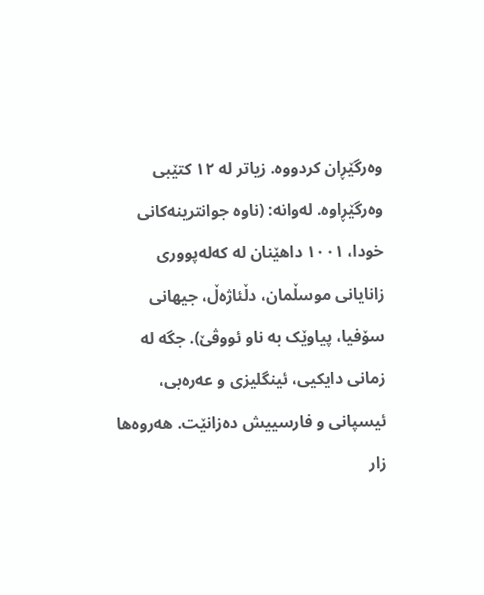وەرگێڕان کردووە. زیاتر لە ١٢ کتێبی وەرگێڕاوە. لەوانە: (ناوە جوانترینەکانی خودا، ١٠٠١ داهێنان لە کەلەپووری زانایانی موسڵمان، دڵئاژەڵ، جیهانی سۆفیا، پیاوێک بە ناو ئووڤێ). جگە لە زمانی دایکیی، ئینگلیزی و عەرەبی، ئیسپانی و فارسییش دەزانێت. هەروەها زار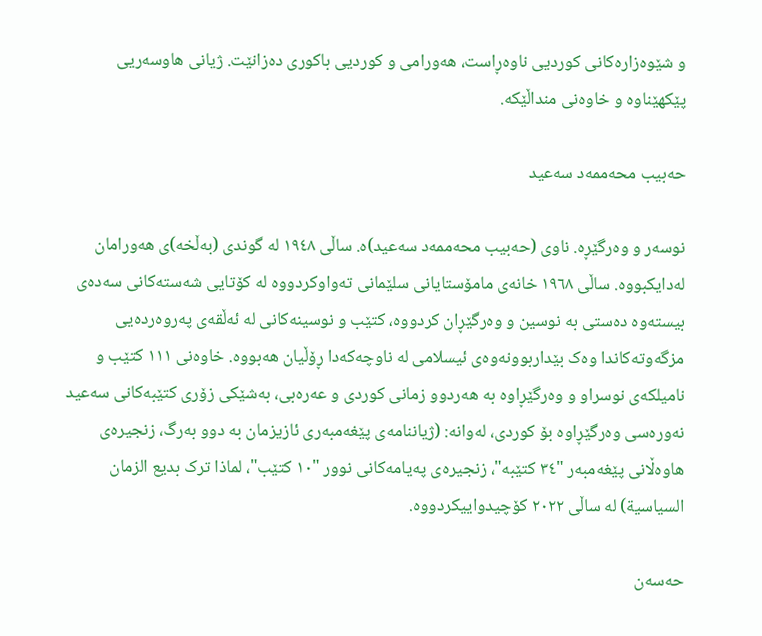و شێوەزارەکانی کوردیی ناوەڕاست، هەورامی و کوردیی باکوری دەزانێت. ژیانی هاوسەریی پێکهێناوە‌ و خاوەنی منداڵێکە.

حەبیب محەممەد سەعید

نوسەر و وەرگێڕە. ناوی (حەبیب محەممەد سەعید)ە. ساڵی ١٩٤٨ لە گوندی (بەڵخە)ی هەورامان لەدایکبووه. ساڵی ١٩٦٨ خانەی مامۆستایانی سلێمانی تەواوکردووە لە کۆتایی شەستەکانی سەدەی بیستەوە دەستی بە نوسین و وەرگێڕان کردووە، کتێب و نوسینەکانی لە ئەڵقەی پەروەردەیی مزگەوتەکاندا وەک بێداربوونەوەی ئیسلامی لە ناوچەکەدا ڕۆڵیان هەبووە. خاوەنی ١١١ کتێب و نامیلکەی نوسراو و وەرگێڕاوە بە هەردوو زمانی کوردی و عەرەبی، بەشێکی زۆری کتێبەکانی سەعید نەورەسی وەرگێڕاوە بۆ کوردی، لەوانه: (ژیاننامەی پێغەمبەری ئازیزمان بە دوو بەرگ، زنجیرەی هاوەڵانی پێغەمبەر "٣٤ کتێبه"، زنجیرەی پەیامەکانی نوور "١٠ کتێب"، لماذا ترک بديع الزمان السياسية) له ساڵی ٢٠٢٢ کۆچیدواییکردووە.

حەسەن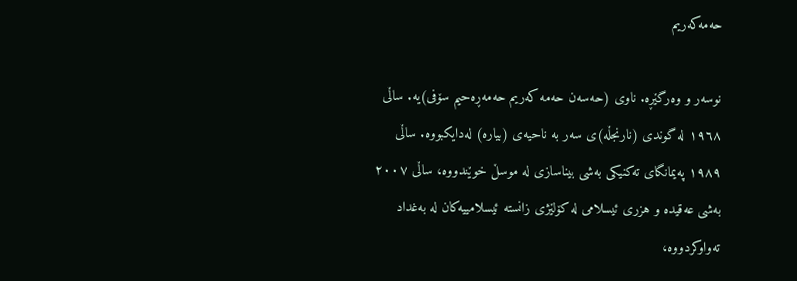حەمەکەریم

نوسەر و وەرگێڕە. ناوی (حەسەن حەمە کەریم حەمەڕەحیم سۆفی)یە. ساڵی ١٩٦٨ لە گوندی (نارنجڵە)ی سەر بە ناحیەی (بیارە) لەدایکبووە. ساڵی ١٩٨٩ پەیمانگای تەکنیکی بەشی بیناسازی لە موسڵ خوێندووە، ساڵی ٢٠٠٧ بەشی عەقیدە و هزری ئیسلامی لە کۆلێژی زانستە ئیسلامییەکان لە بەغداد تەواوکردووە،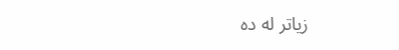زیاتر لە دە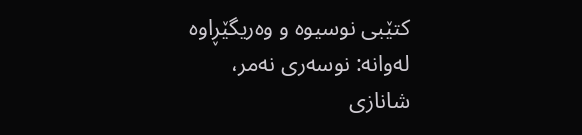کتێبی نوسیوە و وەریگێڕاوە لەوانە: نوسەری نەمر، شانازی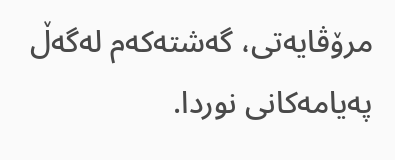مرۆڤایەتی، گەشتەکەم لەگەڵ پەیامەکانی نوردا.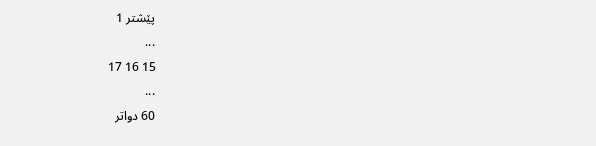پێشتر 1
...
15 16 17
...
60 دواتر